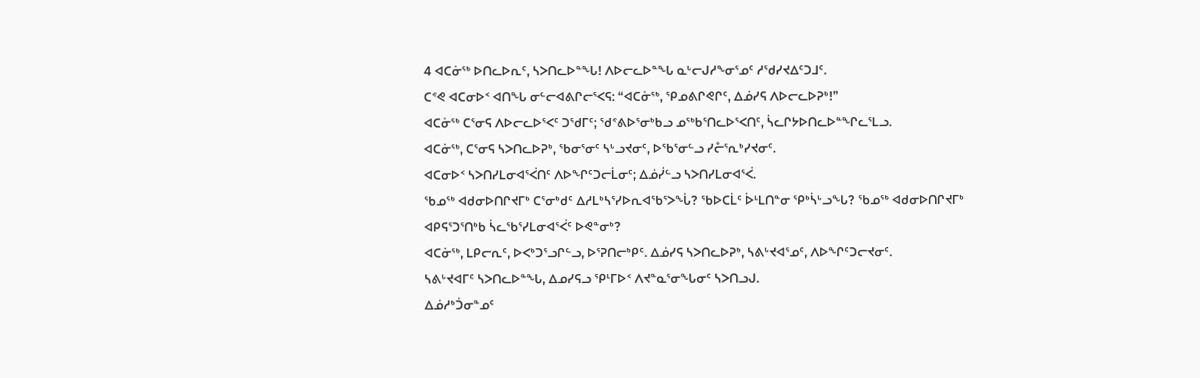4 ᐊᑕᓃᖅ ᐅᑎᓚᐅᕆᑦ, ᓴᐳᑎᓚᐅᓐᖓ! ᐱᐅᓕᓚᐅᓐᖓ ᓇᒡᓕᒍᓱᖕᓂᕐᓄᑦ ᓱᖁᓯᔪᐃᑦᑐᒧᑦ.
ᑕᕝᕙ ᐊᑕᓂᐅᑉ ᐊᑎᖓ ᓂᓪᓕᐊᕕᒋᓕᕐᐸᕋ: “ᐊᑕᓃᖅ, ᕿᓄᕕᒋᕙᒋᑦ, ᐃᓅᓯᕋ ᐱᐅᓕᓚᐅᕈᒃ!”
ᐊᑕᓃᖅ ᑕᕐᓂᕋ ᐱᐅᓕᓚᐅᕐᐸᑦ ᑐᖁᒥᑦ; ᖁᕝᕕᐅᕐᓂᒃᑲᓗ ᓄᖅᑲᕐᑎᓚᐅᕐᐸᑎᑦ, ᓵᓚᒋᔭᐅᑎᓚᐅᓐᖏᓚᕐᒪᓗ.
ᐊᑕᓃᖅ, ᑕᕐᓂᕋ ᓴᐳᑎᓚᐅᕈᒃ, ᖃᓂᕐᓂᑦ ᓴᒡᓗᔪᓂᑦ, ᐅᖃᕐᓂᓪᓗ ᓯᓔᕐᕆᒃᓯᔪᓂᑦ.
ᐊᑕᓂᐅᑉ ᓴᐳᑎᓯᒪᓂᐊᕐᐹᑎᑦ ᐱᐅᖏᑦᑐᓕᒫᓂᑦ; ᐃᓅᓰᓪᓗ ᓴᐳᑎᓯᒪᓂᐊᕐᐹ.
ᖃᓄᖅ ᐊᑯᓂᐅᑎᒋᔪᒥᒃ ᑕᕐᓂᒃᑯᑦ ᐃᓱᒪᒃᓴᕐᓯᐅᕆᐊᖃᕐᐳᖔ? ᖃᐅᑕᒫᑦ ᐆᒻᒪᑎᓐᓂ ᕿᒃᓵᒡᓗᖓ? ᖃᓄᖅ ᐊᑯᓂᐅᑎᒋᔪᒥᒃ ᐊᑭᕋᕐᑐᕐᑎᒃᑲ ᓵᓚᖃᕐᓯᒪᓂᐊᕐᐹᑦ ᐅᕙᓐᓂᒃ?
ᐊᑕᓃᖅ, ᒪᑭᓕᕆᑦ, ᐅᐸᒃᑐᕐᓗᒋᓪᓗ, ᐅᕐᕈᑎᓕᒃᑭᑦ. ᐃᓅᓯᕋ ᓴᐳᑎᓚᐅᕈᒃ, ᓴᕕᒡᔪᐊᕐᓄᑦ, ᐱᐅᖏᑦᑐᓕᔪᓂᑦ.
ᓴᕕᒡᔪᐊᒥᑦ ᓴᐳᑎᓚᐅᓐᖓ, ᐃᓄᓯᕋᓗ ᕿᒻᒥᐅᑉ ᐱᔪᓐᓇᕐᓂᖓᓂᑦ ᓴᐳᑎᓗᒍ.
ᐃᓅᓱᒃᑑᓂᓐᓄᑦ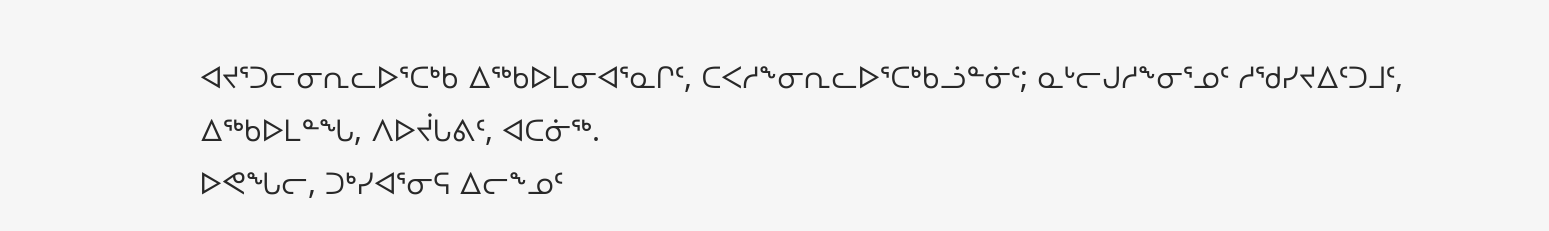ᐊᔪᕐᑐᓕᓂᕆᓚᐅᕐᑕᒃᑲ ᐃᖅᑲᐅᒪᓂᐊᕐᓇᒋᑦ, ᑕᐸᓱᖕᓂᕆᓚᐅᕐᑕᒃᑲᓘᓐᓃᑦ; ᓇᒡᓕᒍᓱᖕᓂᕐᓄᑦ ᓱᖁᓯᔪᐃᑦᑐᒧᑦ, ᐃᖅᑲᐅᒪᓐᖓ, ᐱᐅᔫᒐᕕᑦ, ᐊᑕᓃᖅ.
ᐅᕙᖓᓕ, ᑐᒃᓯᐊᕐᓂᕋ ᐃᓕᖕᓄᑦ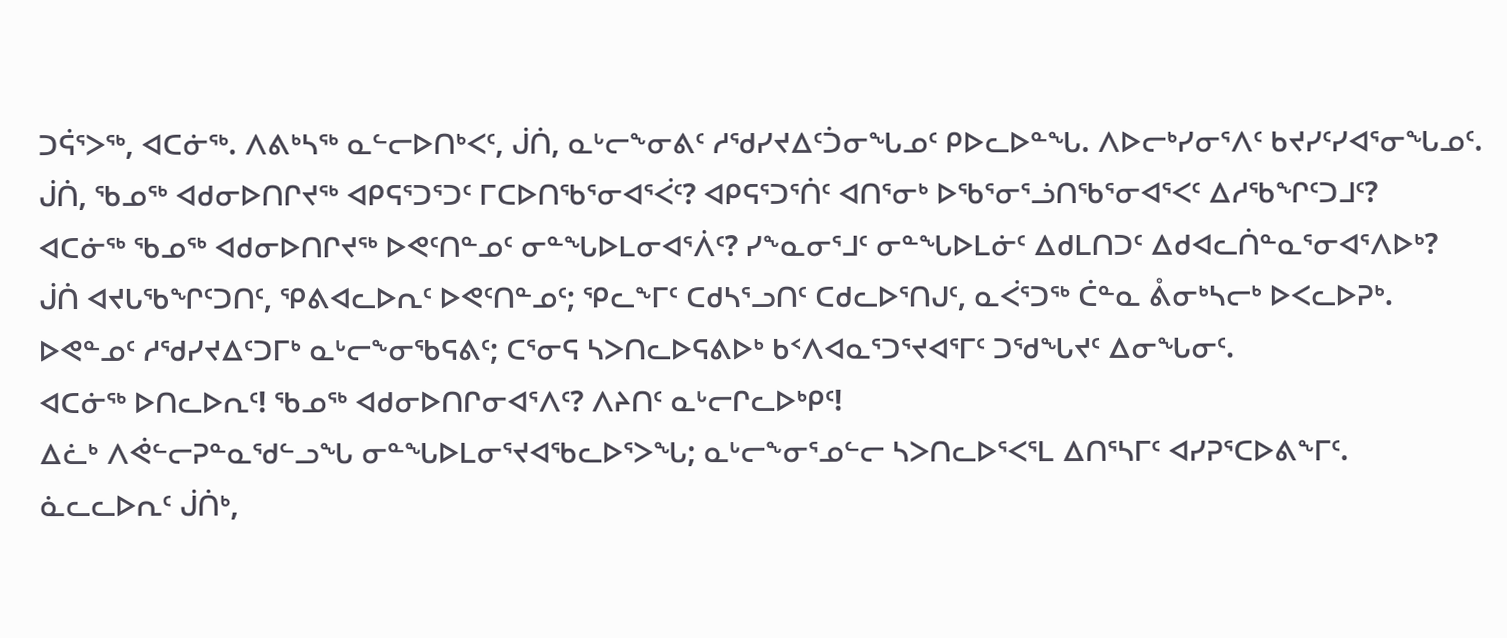ᑐᕌᕐᐳᖅ, ᐊᑕᓃᖅ. ᐱᕕᒃᓴᖅ ᓇᓪᓕᐅᑎᒃᐸᑦ, ᒎᑏ, ᓇᒡᓕᖕᓂᕕᑦ ᓱᖁᓯᔪᐃᑦᑑᓂᖓᓄᑦ ᑭᐅᓚᐅᓐᖓ. ᐱᐅᓕᒃᓯᓂᕐᐱᑦ ᑲᔪᓯᑦᓯᐊᕐᓂᖓᓄᑦ.
ᒎᑏ, ᖃᓄᖅ ᐊᑯᓂᐅᑎᒋᔪᖅ ᐊᑭᕋᕐᑐᕐᑐᑦ ᒥᑕᐅᑎᖃᕐᓂᐊᕐᐹᑦ? ᐊᑭᕋᕐᑐᕐᑏᑦ ᐊᑎᕐᓂᒃ ᐅᖃᕐᓂᕐᓘᑎᖃᕐᓂᐊᕐᐸᑦ ᐃᓱᖃᖏᑦᑐᒧᑦ?
ᐊᑕᓃᖅ ᖃᓄᖅ ᐊᑯᓂᐅᑎᒋᔪᖅ ᐅᕙᑦᑎᓐᓄᑦ ᓂᓐᖓᐅᒪᓂᐊᕐᐲᑦ? ᓯᖕᓇᓂᕐᒧᑦ ᓂᓐᖓᐅᒪᓃᑦ ᐃᑯᒪᑎᑐᑦ ᐃᑯᐊᓚᑏᓐᓇᕐᓂᐊᕐᐱᐅᒃ?
ᒎᑏ ᐊᔪᒐᖃᖏᑦᑐᑎᑦ, ᕿᕕᐊᓚᐅᕆᑦ ᐅᕙᑦᑎᓐᓄᑦ; ᕿᓚᖕᒥᑦ ᑕᑯᓴᕐᓗᑎᑦ ᑕᑯᓚᐅᕐᑎᒍᑦ, ᓇᐹᕐᑐᖅ ᑖᓐᓇ ᕔᓂᒃᓴᓕᒃ ᐅᐸᓚᐅᕈᒃ.
ᐅᕙᓐᓄᑦ ᓱᖁᓯᔪᐃᑦᑐᒥᒃ ᓇᒡᓕᖕᓂᖃᕋᕕᑦ; ᑕᕐᓂᕋ ᓴᐳᑎᓚᐅᕋᕕᐅᒃ ᑲᑉᐱᐊᓇᕐᑐᕐᔪᐊᕐᒥᑦ ᑐᖁᖓᔪᑦ ᐃᓂᖓᓂᑦ.
ᐊᑕᓃᖅ ᐅᑎᓚᐅᕆᑦ! ᖃᓄᖅ ᐊᑯᓂᐅᑎᒋᓂᐊᕐᐱᑦ? ᐱᔨᑎᑦ ᓇᒡᓕᒋᓚᐅᒃᑭᑦ!
ᐃᓛᒃ ᐱᕚᓪᓕᕈᓐᓇᖁᓪᓗᖓ ᓂᓐᖓᐅᒪᓂᕐᔪᐊᖃᓚᐅᕐᐳᖓ; ᓇᒡᓕᖕᓂᕐᓄᓪᓕ ᓴᐳᑎᓚᐅᕐᐸᕐᒪ ᐃᑎᕐᓴᒥᑦ ᐊᓯᕈᕐᑕᐅᕕᖕᒥᑦ.
ᓈᓚᓚᐅᕆᑦ ᒎᑏᒃ,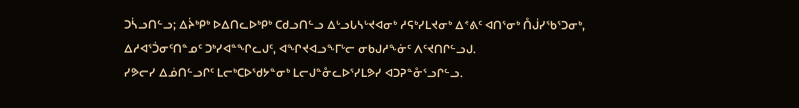ᑐᓵᓗᑎᓪᓗ; ᐃᔩᒃᑭᒃ ᐅᐃᑎᓚᐅᒃᑭᒃ ᑕᑯᓗᑎᓪᓗ ᐃᒡᓗᒐᓴᒡᔪᐊᓂᒃ ᓱᕋᒃᓯᒪᔪᓂᒃ ᐃᕝᕕᑦ ᐊᑎᕐᓂᒃ ᑍᒎᓯᖃᕐᑐᓂᒃ, ᐃᓱᐊᕐᑑᓂᑦᑎᓐᓄᑦ ᑐᒃᓯᐊᓐᖏᓚᒍᑦ, ᐊᖏᔪᐊᓗᖕᒥᒡᓕ ᓂᑲᒍᓱᖕᓃᑦ ᐱᑦᔪᑎᒋᓪᓗᒍ.
ᓯᕗᓕᓯ ᐃᓅᑎᓪᓗᒋᑦ ᒪᓕᒃᑕᐅᖁᔭᓐᓂᒃ ᒪᓕᒍᓐᓁᓚᐅᕐᓯᒪᕗᓯ ᐊᑐᕈᓐᓁᕐᓗᒋᓪᓗ.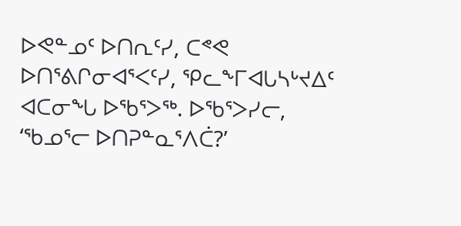ᐅᕙᓐᓄᑦ ᐅᑎᕆᑦᓯ, ᑕᕝᕙ ᐅᑎᕐᕕᒋᓂᐊᕐᐸᑦᓯ, ᕿᓚᖕᒥᐊᒐᓴᒡᔪᐃᑦ ᐊᑕᓂᖓ ᐅᖃᕐᐳᖅ. ᐅᖃᕐᐳᓯᓕ, ‘ᖃᓄᕐᓕ ᐅᑎᕈᓐᓇᕐᐱᑖ?’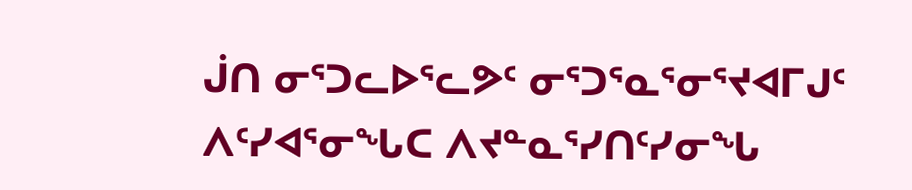ᒎᑎ ᓂᕐᑐᓚᐅᕐᓚᕗᑦ ᓂᕐᑐᕐᓇᕐᓂᕐᔪᐊᒥᒍᑦ ᐱᑦᓯᐊᕐᓂᖓᑕ ᐱᔪᓐᓇᕐᓯᑎᑦᓯᓂᖓ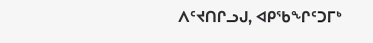ᐱᑦᔪᑎᒋᓗᒍ, ᐊᑭᖃᖏᑦᑐᒥᒃ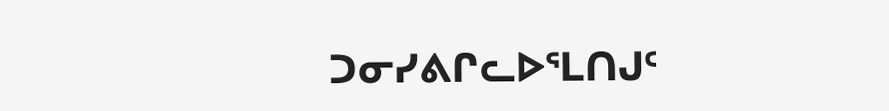ᑐᓂᓯᕕᒋᓚᐅᕐᒪᑎᒍᑦ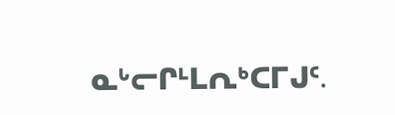ᓇᒡᓕᒋᒻᒪᕆᒃᑕᒥᒍᑦ.